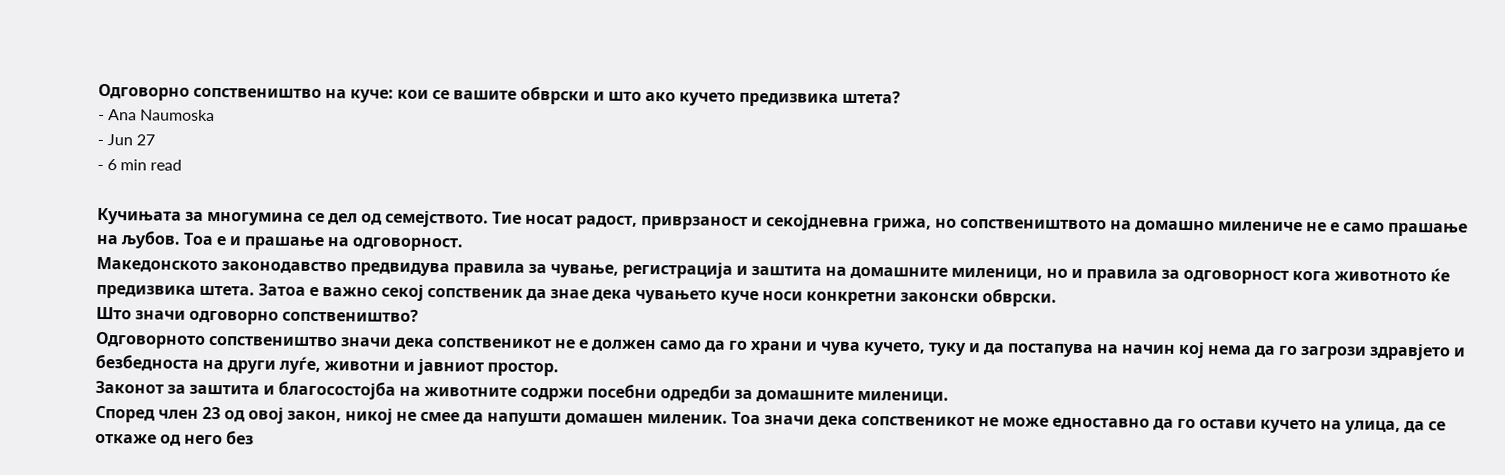Одговорно сопствеништво на куче: кои се вашите обврски и што ако кучето предизвика штета?
- Ana Naumoska
- Jun 27
- 6 min read

Кучињата за многумина се дел од семејството. Тие носат радост, приврзаност и секојдневна грижа, но сопствеништвото на домашно милениче не е само прашање на љубов. Тоа е и прашање на одговорност.
Македонското законодавство предвидува правила за чување, регистрација и заштита на домашните миленици, но и правила за одговорност кога животното ќе предизвика штета. Затоа е важно секој сопственик да знае дека чувањето куче носи конкретни законски обврски.
Што значи одговорно сопствеништво?
Одговорното сопствеништво значи дека сопственикот не е должен само да го храни и чува кучето, туку и да постапува на начин кој нема да го загрози здравјето и безбедноста на други луѓе, животни и јавниот простор.
Законот за заштита и благосостојба на животните содржи посебни одредби за домашните миленици.
Според член 23 од овој закон, никој не смее да напушти домашен миленик. Тоа значи дека сопственикот не може едноставно да го остави кучето на улица, да се откаже од него без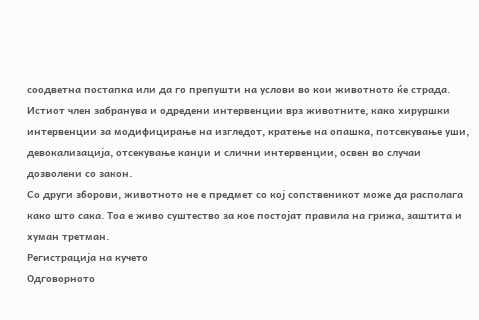соодветна постапка или да го препушти на услови во кои животното ќе страда.
Истиот член забранува и одредени интервенции врз животните, како хируршки интервенции за модифицирање на изгледот, кратење на опашка, потсекување уши, девокализација, отсекување канџи и слични интервенции, освен во случаи дозволени со закон.
Со други зборови, животното не е предмет со кој сопственикот може да располага како што сака. Тоа е живо суштество за кое постојат правила на грижа, заштита и хуман третман.
Регистрација на кучето
Одговорното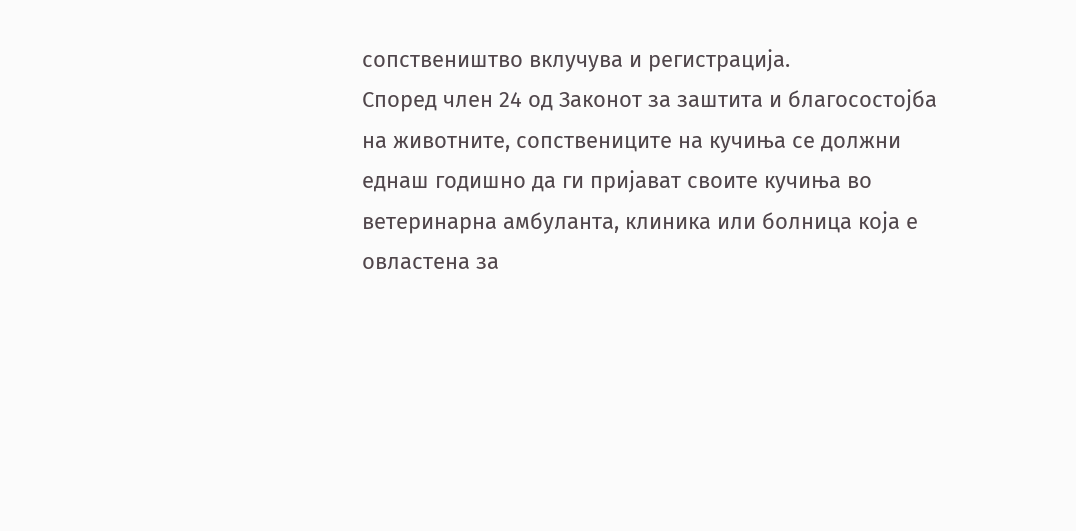сопствеништво вклучува и регистрација.
Според член 24 од Законот за заштита и благосостојба на животните, сопствениците на кучиња се должни еднаш годишно да ги пријават своите кучиња во ветеринарна амбуланта, клиника или болница која е овластена за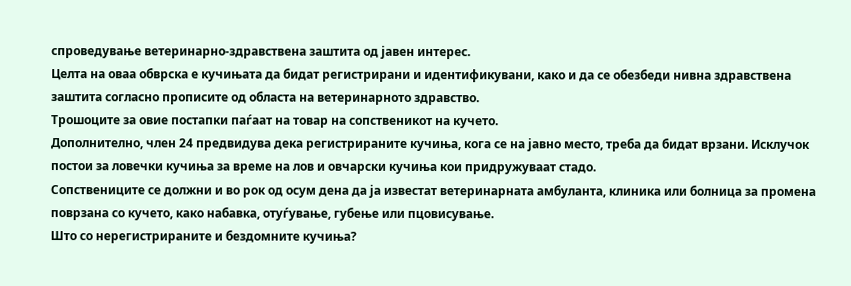спроведување ветеринарно-здравствена заштита од јавен интерес.
Целта на оваа обврска е кучињата да бидат регистрирани и идентификувани, како и да се обезбеди нивна здравствена заштита согласно прописите од областа на ветеринарното здравство.
Трошоците за овие постапки паѓаат на товар на сопственикот на кучето.
Дополнително, член 24 предвидува дека регистрираните кучиња, кога се на јавно место, треба да бидат врзани. Исклучок постои за ловечки кучиња за време на лов и овчарски кучиња кои придружуваат стадо.
Сопствениците се должни и во рок од осум дена да ја известат ветеринарната амбуланта, клиника или болница за промена поврзана со кучето, како набавка, отуѓување, губење или пцовисување.
Што со нерегистрираните и бездомните кучиња?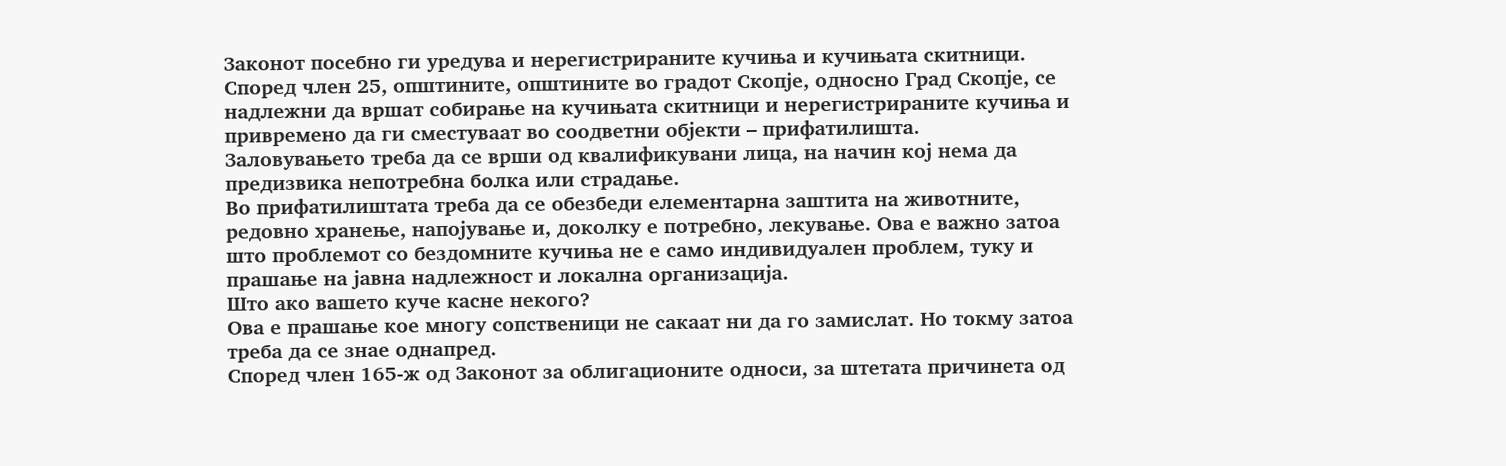Законот посебно ги уредува и нерегистрираните кучиња и кучињата скитници.
Според член 25, општините, општините во градот Скопје, односно Град Скопје, се надлежни да вршат собирање на кучињата скитници и нерегистрираните кучиња и привремено да ги сместуваат во соодветни објекти – прифатилишта.
Залoвувањето треба да се врши од квалификувани лица, на начин кој нема да предизвика непотребна болка или страдање.
Во прифатилиштата треба да се обезбеди елементарна заштита на животните, редовно хранење, напојување и, доколку е потребно, лекување. Ова е важно затоа што проблемот со бездомните кучиња не е само индивидуален проблем, туку и прашање на јавна надлежност и локална организација.
Што ако вашето куче касне некого?
Ова е прашање кое многу сопственици не сакаат ни да го замислат. Но токму затоа треба да се знае однапред.
Според член 165-ж од Законот за облигационите односи, за штетата причинета од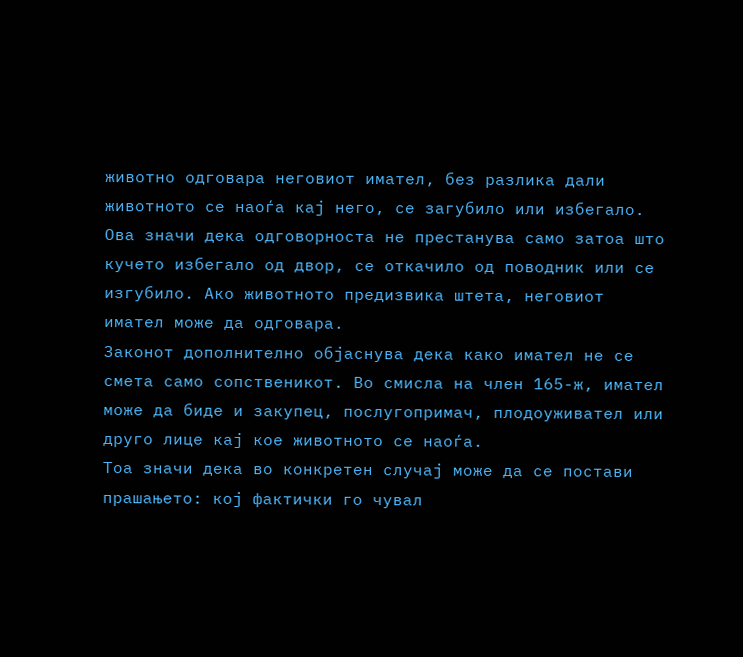животно одговара неговиот имател, без разлика дали животното се наоѓа кај него, се загубило или избегало.
Ова значи дека одговорноста не престанува само затоа што кучето избегало од двор, се откачило од поводник или се изгубило. Ако животното предизвика штета, неговиот имател може да одговара.
Законот дополнително објаснува дека како имател не се смета само сопственикот. Во смисла на член 165-ж, имател може да биде и закупец, послугопримач, плодоуживател или друго лице кај кое животното се наоѓа.
Тоа значи дека во конкретен случај може да се постави прашањето: кој фактички го чувал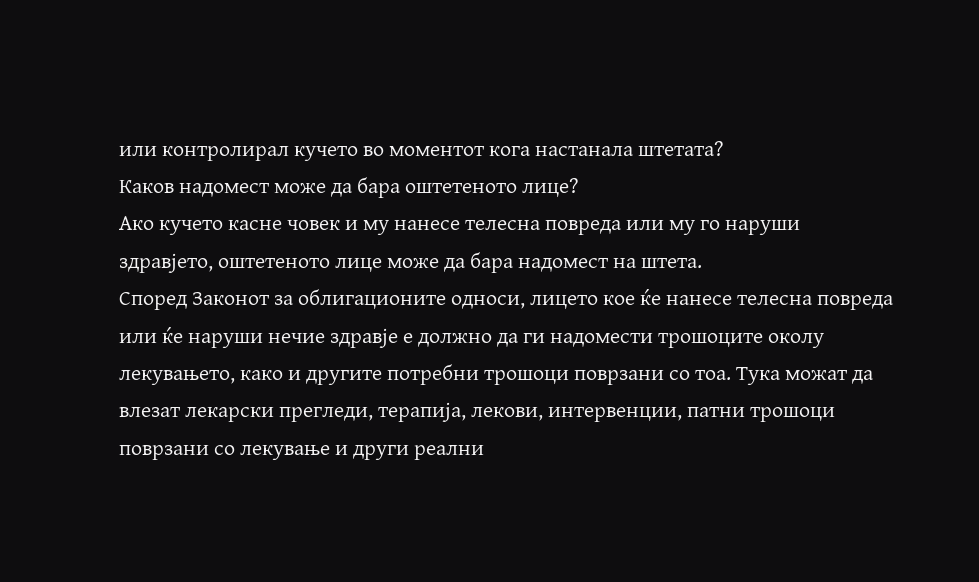или контролирал кучето во моментот кога настанала штетата?
Каков надомест може да бара оштетеното лице?
Ако кучето касне човек и му нанесе телесна повреда или му го наруши здравјето, оштетеното лице може да бара надомест на штета.
Според Законот за облигационите односи, лицето кое ќе нанесе телесна повреда или ќе наруши нечие здравје е должно да ги надомести трошоците околу лекувањето, како и другите потребни трошоци поврзани со тоа. Тука можат да влезат лекарски прегледи, терапија, лекови, интервенции, патни трошоци поврзани со лекување и други реални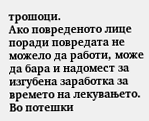трошоци.
Ако повреденото лице поради повредата не можело да работи, може да бара и надомест за изгубена заработка за времето на лекувањето.
Во потешки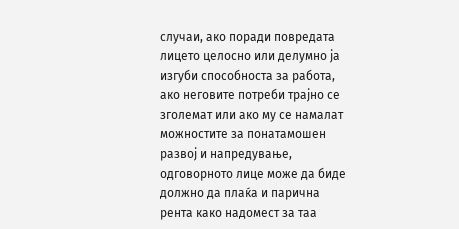случаи, ако поради повредата лицето целосно или делумно ја изгуби способноста за работа, ако неговите потреби трајно се зголемат или ако му се намалат можностите за понатамошен развој и напредување, одговорното лице може да биде должно да плаќа и парична рента како надомест за таа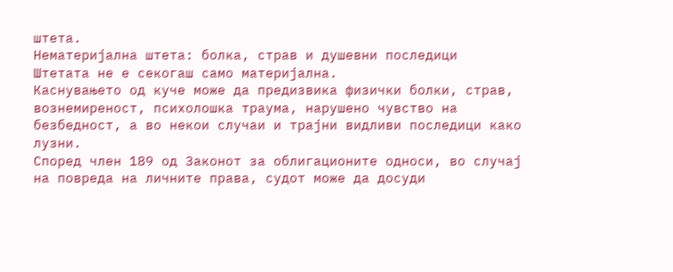штета.
Нематеријална штета: болка, страв и душевни последици
Штетата не е секогаш само материјална.
Каснувањето од куче може да предизвика физички болки, страв, вознемиреност, психолошка траума, нарушено чувство на безбедност, а во некои случаи и трајни видливи последици како лузни.
Според член 189 од Законот за облигационите односи, во случај на повреда на личните права, судот може да досуди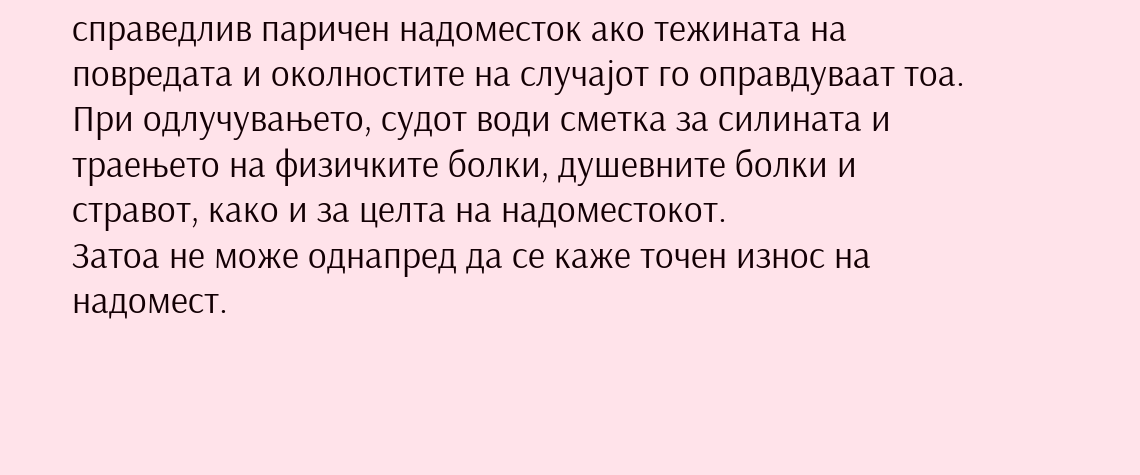справедлив паричен надоместок ако тежината на повредата и околностите на случајот го оправдуваат тоа.
При одлучувањето, судот води сметка за силината и траењето на физичките болки, душевните болки и стравот, како и за целта на надоместокот.
Затоа не може однапред да се каже точен износ на надомест.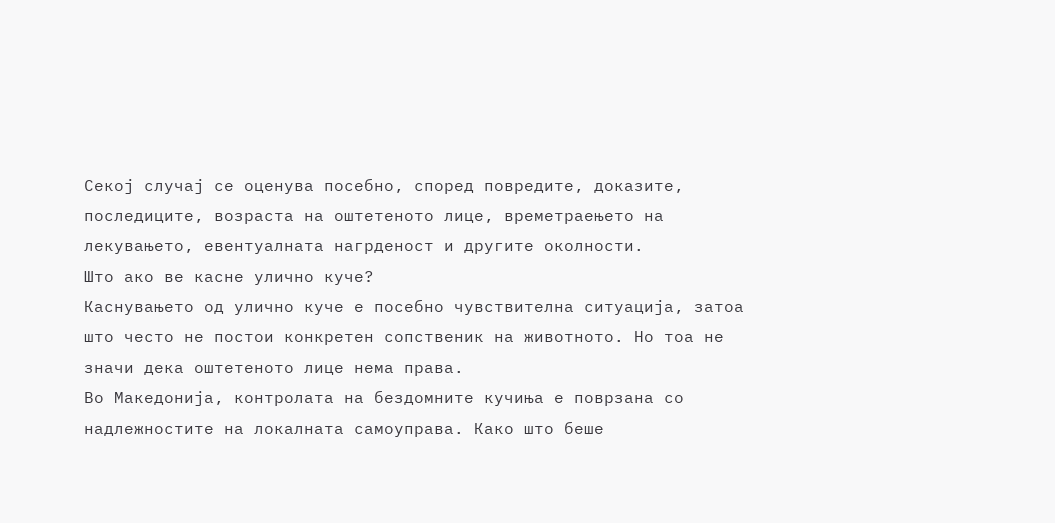Секој случај се оценува посебно, според повредите, доказите, последиците, возраста на оштетеното лице, времетраењето на лекувањето, евентуалната нагрденост и другите околности.
Што ако ве касне улично куче?
Каснувањето од улично куче е посебно чувствителна ситуација, затоа што често не постои конкретен сопственик на животното. Но тоа не значи дека оштетеното лице нема права.
Во Македонија, контролата на бездомните кучиња е поврзана со надлежностите на локалната самоуправа. Како што беше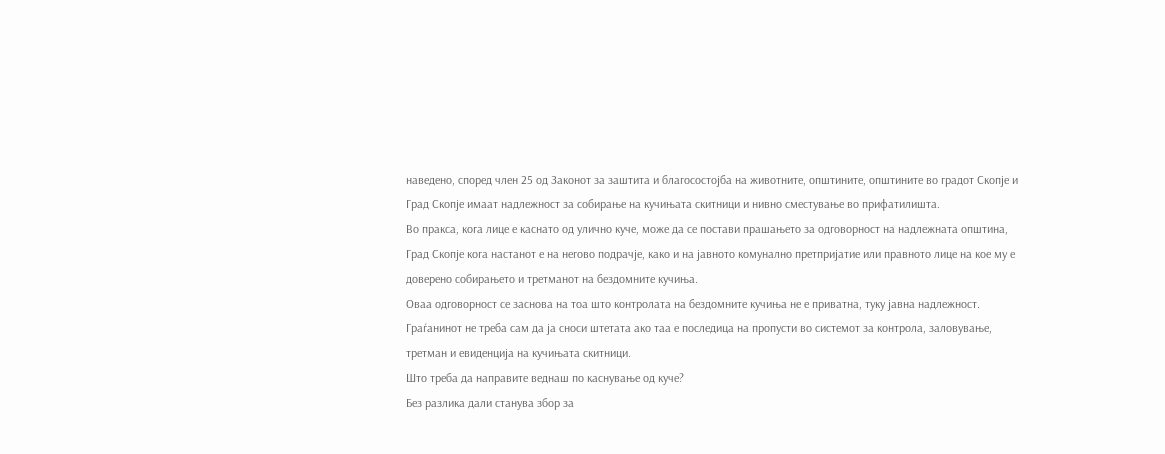наведено, според член 25 од Законот за заштита и благосостојба на животните, општините, општините во градот Скопје и Град Скопје имаат надлежност за собирање на кучињата скитници и нивно сместување во прифатилишта.
Во пракса, кога лице е каснато од улично куче, може да се постави прашањето за одговорност на надлежната општина, Град Скопје кога настанот е на негово подрачје, како и на јавното комунално претпријатие или правното лице на кое му е доверено собирањето и третманот на бездомните кучиња.
Оваа одговорност се заснова на тоа што контролата на бездомните кучиња не е приватна, туку јавна надлежност. Граѓанинот не треба сам да ја сноси штетата ако таа е последица на пропусти во системот за контрола, заловување, третман и евиденција на кучињата скитници.
Што треба да направите веднаш по каснување од куче?
Без разлика дали станува збор за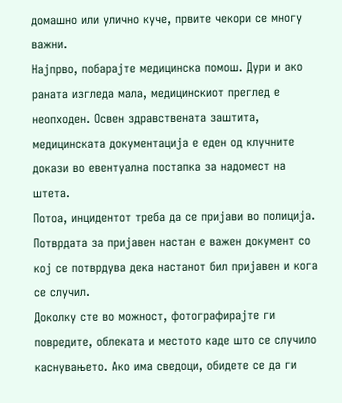домашно или улично куче, првите чекори се многу важни.
Најпрво, побарајте медицинска помош. Дури и ако раната изгледа мала, медицинскиот преглед е неопходен. Освен здравствената заштита, медицинската документација е еден од клучните докази во евентуална постапка за надомест на штета.
Потоа, инцидентот треба да се пријави во полиција. Потврдата за пријавен настан е важен документ со кој се потврдува дека настанот бил пријавен и кога се случил.
Доколку сте во можност, фотографирајте ги повредите, облеката и местото каде што се случило каснувањето. Ако има сведоци, обидете се да ги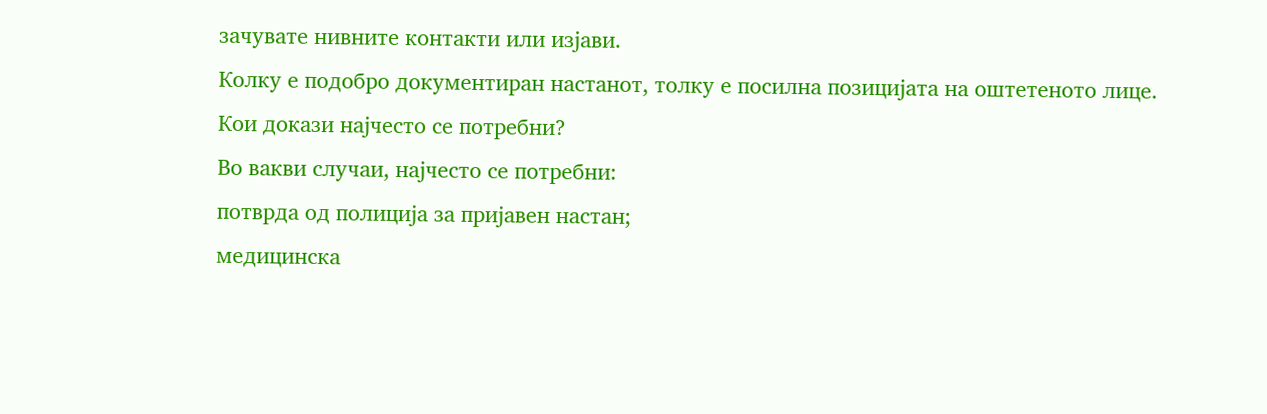зачувате нивните контакти или изјави.
Колку е подобро документиран настанот, толку е посилна позицијата на оштетеното лице.
Кои докази најчесто се потребни?
Во вакви случаи, најчесто се потребни:
потврда од полиција за пријавен настан;
медицинска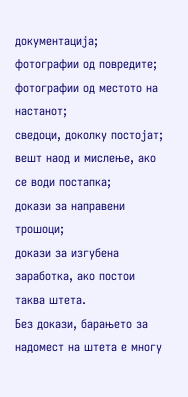документација;
фотографии од повредите;
фотографии од местото на настанот;
сведоци, доколку постојат;
вешт наод и мислење, ако се води постапка;
докази за направени трошоци;
докази за изгубена заработка, ако постои таква штета.
Без докази, барањето за надомест на штета е многу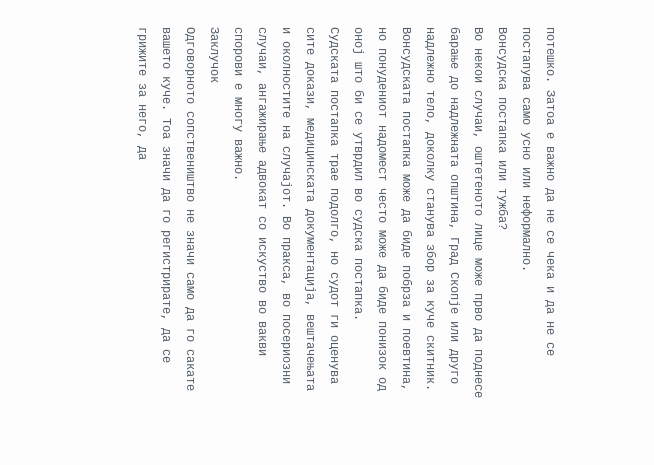потешко. Затоа е важно да не се чека и да не се постапува само усно или неформално.
Вонсудска постапка или тужба?
Во некои случаи, оштетеното лице може прво да поднесе барање до надлежната општина, Град Скопје или друго надлежно тело, доколку станува збор за куче скитник.
Вонсудската постапка може да биде побрза и поевтина, но понудениот надомест често може да биде понизок од оној што би се утврдил во судска постапка.
Судската постапка трае подолго, но судот ги оценува сите докази, медицинската документација, вештачењата и околностите на случајот. Во пракса, во посериозни случаи, ангажирање адвокат со искуство во вакви спорови е многу важно.
Заклучок
Одговорното сопствеништво не значи само да го сакате вашето куче. Тоа значи да го регистрирате, да се грижите за него, да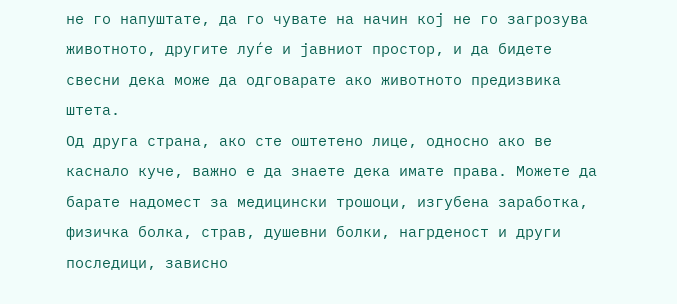не го напуштате, да го чувате на начин кој не го загрозува животното, другите луѓе и јавниот простор, и да бидете свесни дека може да одговарате ако животното предизвика штета.
Од друга страна, ако сте оштетено лице, односно ако ве каснало куче, важно е да знаете дека имате права. Можете да барате надомест за медицински трошоци, изгубена заработка, физичка болка, страв, душевни болки, нагрденост и други последици, зависно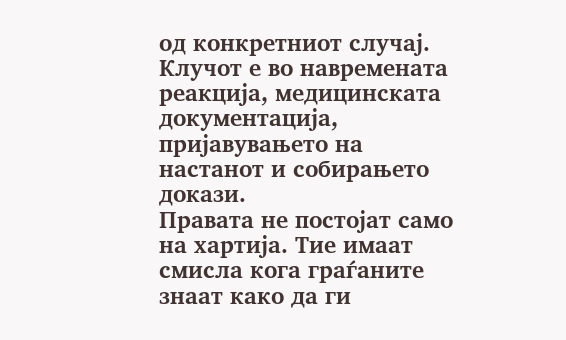од конкретниот случај.
Клучот е во навремената реакција, медицинската документација, пријавувањето на настанот и собирањето докази.
Правата не постојат само на хартија. Тие имаат смисла кога граѓаните знаат како да ги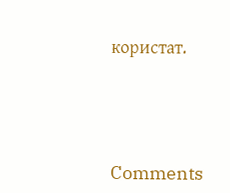користат.




Comments